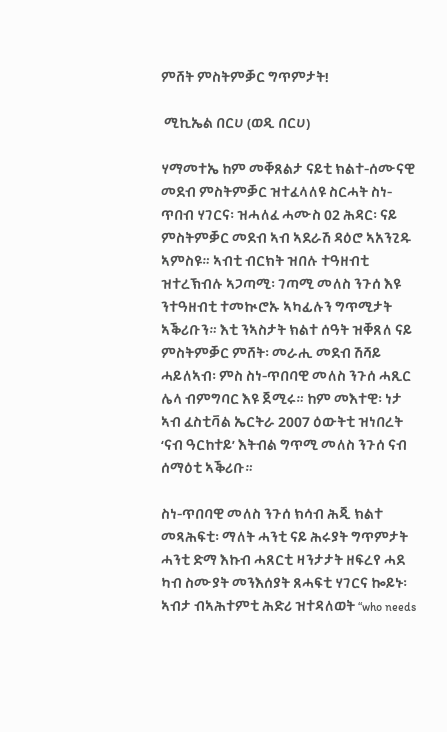ምሸት ምስትምቓር ግጥምታት!

 ሚኪኤል በርሀ (ወዲ በርሀ)

ሃማመተኤ ከም መቐጸልታ ናይቲ ክልተ-ሰሙናዊ መደብ ምስትምቓር ዝተፈላለዩ ስርሓት ስነ-ጥበብ ሃገርና፡ ዝሓለፈ ሓሙስ 02 ሕዳር፡ ናይ ምስትምቓር መደብ ኣብ ኣደራሽ ዳዕሮ ኣአንጊዱ ኣምስዩ። ኣብቲ ብርክት ዝበሉ ተዓዘብቲ ዝተረኽብሉ ኣጋጣሚ፡ ገጣሚ መለስ ንጉሰ እዩ ንተዓዘብቲ ተመኲሮኡ ኣካፊሉን ግጥሚታት ኣቕሪቡን። እቲ ንኣስታት ክልተ ሰዓት ዝቐጸለ ናይ ምስትምቓር ምሸት፡ መራሒ መደብ ሽሻይ ሓይለኣብ፡ ምስ ስነ-ጥበባዊ መለስ ንጉሰ ሓጺር ሌላ ብምግባር እዩ ጀሚሩ። ከም መእተዊ፡ ነታ ኣብ ፈስቲቫል ኤርትራ 2007 ዕውትቲ ዝነበረት ‘ናብ ዓርከተይ’ እትብል ግጥሚ መለስ ንጉሰ ናብ ሰማዕቲ ኣቕሪቡ።

ስነ-ጥበባዊ መለስ ንጉሰ ክሳብ ሕጂ ክልተ መጻሕፍቲ፡ ማለት ሓንቲ ናይ ሕሩያት ግጥምታት ሓንቲ ድማ እኩብ ሓጸርቲ ዛንታታት ዘፍረየ ሓደ ካብ ስሙያት መንእሰያት ጸሓፍቲ ሃገርና ኰይኑ፡ ኣብታ ብኣሕተምቲ ሕድሪ ዝተዳለወት “who needs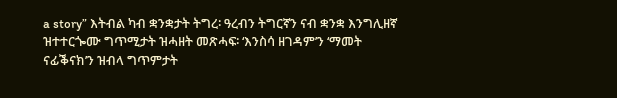a story” እትብል ካብ ቋንቋታት ትግረ፡ ዓረብን ትግርኛን ናብ ቋንቋ እንግሊዘኛ ዝተተርጐሙ ግጥሚታት ዝሓዘት መጽሓፍ፡ ‘እንስሳ ዘገዳም’ን ‘ማመት ናፊቕናክ’ን ዝብላ ግጥምታት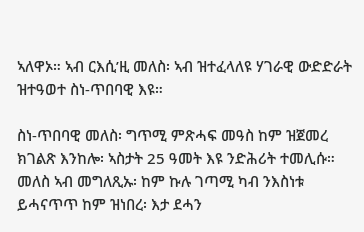ኣለዋኦ። ኣብ ርእሲ’ዚ መለስ፡ ኣብ ዝተፈላለዩ ሃገራዊ ውድድራት ዝተዓወተ ስነ-ጥበባዊ እዩ።

ስነ-ጥበባዊ መለስ፡ ግጥሚ ምጽሓፍ መዓስ ከም ዝጀመረ ክገልጽ እንከሎ፡ ኣስታት 25 ዓመት እዩ ንድሕሪት ተመሊሱ። መለስ ኣብ መግለጺኡ፡ ከም ኩሉ ገጣሚ ካብ ንእስነቱ ይሓናጥጥ ከም ዝነበረ፡ እታ ደሓን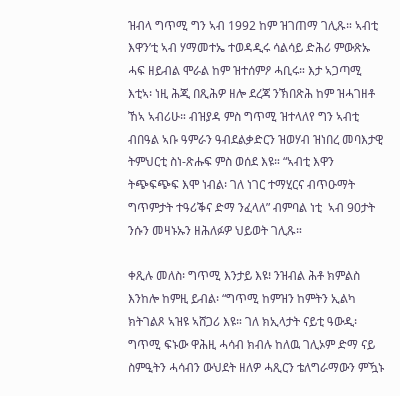ዝብላ ግጥሚ ግን ኣብ 1992 ከም ዝገጠማ ገሊጹ። ኣብቲ እዋን’ቲ ኣብ ሃማመተኤ ተወዳዲሩ ሳልሳይ ድሕሪ ምውጽኡ ሓፍ ዘይብል ሞራል ከም ዝተሰምዖ ሓቢሩ። እታ ኣጋጣሚ እቲኣ፡ ነዚ ሕጂ በጺሕዎ ዘሎ ደረጃ ንኽበጽሕ ከም ዝሓገዘቶ ኸኣ ኣብሪሁ። ብዝያዳ ምስ ግጥሚ ዝተላለየ ግን ኣብቲ ብበዓል ኣቡ ዓምራን ዓብደልቃድርን ዝወሃብ ዝነበረ መባእታዊ ትምህርቲ ስነ-ጽሑፍ ምስ ወሰደ እዩ። “ኣብቲ እዋን ትጭፍጭፍ እሞ ነብል፡ ገለ ነገር ተማሂርና ብጥዑማት ግጥምታት ተዓሪቕና ድማ ንፈላለ” ብምባል ነቲ  ኣብ 90ታት ንሱን መዛኑኡን ዘሕለፉዎ ህይወት ገሊጹ።

ቀጺሉ መለስ፡ ግጥሚ እንታይ እዩ፧ ንዝብል ሕቶ ክምልስ እንከሎ ከምዚ ይብል፡ “ግጥሚ ከምዝን ከምትን ኢልካ ክትገልጾ ኣዝዩ ኣሸጋሪ እዩ። ገለ ክኢላታት ናይቲ ዓውዲ፡ ግጥሚ ፍኑው ዋሕዚ ሓሳብ ክብሉ ከለዉ ገሊኦም ድማ ናይ ስምዒትን ሓሳብን ውህደት ዘለዎ ሓጺርን ቴለግራማውን ምዃኑ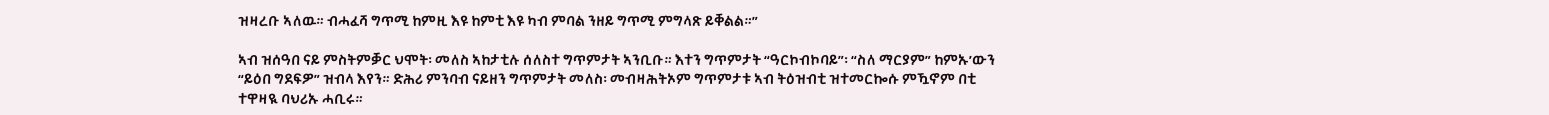ዝዛረቡ ኣለዉ። ብሓፈሻ ግጥሚ ከምዚ እዩ ከምቲ እዩ ካብ ምባል ንዘይ ግጥሚ ምግላጽ ይቐልል።”

ኣብ ዝሰዓበ ናይ ምስትምቓር ህሞት፡ መለስ ኣከታቲሉ ሰለስተ ግጥምታት ኣንቢቡ። እተን ግጥምታት “ዓርኮብኮባይ”፡ “ስለ ማርያም” ከምኡ’ውን “ይዕበ ግደፍዎ” ዝብላ እየን። ድሕሪ ምንባብ ናይዘን ግጥምታት መለስ፡ መብዛሕትኦም ግጥምታቱ ኣብ ትዕዝብቲ ዝተመርኰሱ ምዃኖም በቲ ተዋዛዪ ባህሪኡ ሓቢሩ።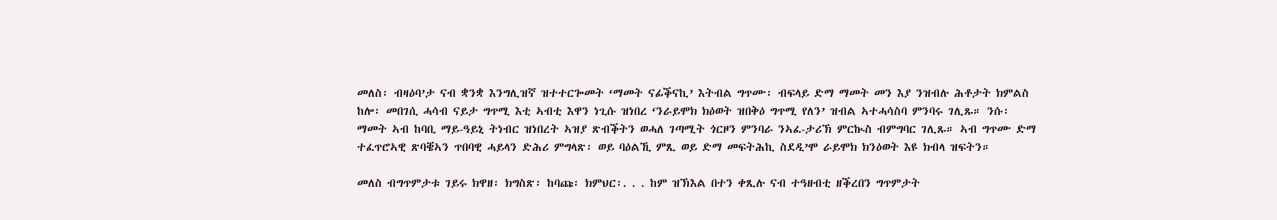መለስ፡ ብዛዕባ’ታ ናብ ቋንቋ እንግሊዝኛ ዝተተርጐመት ‘ማመት ናፊቕናኪ’ እትብል ግጥሙ፡ ብፍላይ ድማ ማመት መን እያ ንዝብሉ ሕቶታት ክምልስ ከሎ፡ መበገሲ ሓሳብ ናይታ ግጥሚ እቲ ኣብቲ እዋን ነጊሱ ዝነበረ ‘ንራይሞክ ክዕወት ዝበቅዕ ግጥሚ የለን’ ዝብል ኣተሓሳስባ ምንባሩ ገሊጹ። ንሱ፡ ማመት ኣብ ከባቢ ማይ-ዓይኒ ትነብር ዝነበረት ኣዝያ ጽብቕትን ወሓለ ገጣሚት ጎርዞን ምንባራ ንኣፈ-ታሪኽ ምርኲስ ብምግባር ገሊጹ። ኣብ ግጥሙ ድማ ተፈጥሮኣዊ ጽባቔኣን ጥበባዊ ሓይላን ድሕሪ ምግላጽ፡ ወይ ባዕልኺ ምጺ ወይ ድማ መፍትሕኪ ስደዲ’ሞ ራይሞክ ክንዕወት እዩ ክብላ ዝፍትን።

መለስ ብግጥምታቱ ገይሩ ክዋዘ፡ ክግስጽ፡ ከባጩ፡ ክምህር፡. . . ከም ዝኽእል በተን ቀጺሉ ናብ ተዓዘብቲ ዘቕረበን ግጥምታት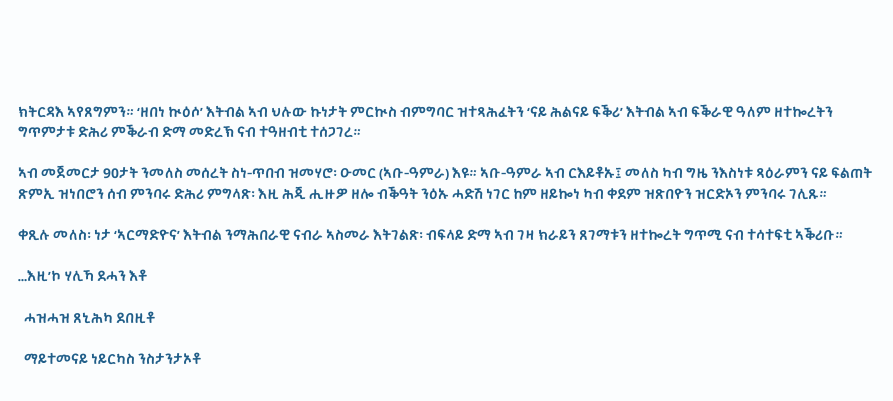ክትርዳእ ኣየጸግምን። ‘ዘበነ ኲዕሶ’ እትብል ኣብ ህሉው ኩነታት ምርኲስ ብምግባር ዝተጻሕፈትን ‘ናይ ሕልናይ ፍቕሪ’ እትብል ኣብ ፍቕራዊ ዓለም ዘተኰረትን ግጥምታቱ ድሕሪ ምቕራብ ድማ መድረኽ ናብ ተዓዘብቲ ተሰጋገረ።

ኣብ መጀመርታ 90ታት ንመለስ መሰረት ስነ-ጥበብ ዝመሃሮ፡ ዑመር (ኣቡ-ዓምራ) እዩ። ኣቡ-ዓምራ ኣብ ርእይቶኡ፤ መለስ ካብ ግዜ ንእስነቱ ጻዕራምን ናይ ፍልጠት ጽምኢ ዝነበሮን ሰብ ምንባሩ ድሕሪ ምግላጽ፡ እዚ ሕጂ ሒዙዎ ዘሎ ብቕዓት ንዕኡ ሓድሽ ነገር ከም ዘይኰነ ካብ ቀደም ዝጽበዮን ዝርድኦን ምንባሩ ገሊጹ።

ቀጺሉ መለስ፡ ነታ ‘ኣርማድዮና’ እትብል ንማሕበራዊ ናብራ ኣስመራ እትገልጽ፡ ብፍላይ ድማ ኣብ ገዛ ክራይን ጸገማቱን ዘተኰረት ግጥሚ ናብ ተሳተፍቲ ኣቕሪቡ።

…እዚ’ኮ ሃሊኻ ደሓን እቶ

  ሓዝሓዝ ጸኒሕካ ደበዚቶ

  ማይተመናይ ነይርካስ ንስታንታኦቶ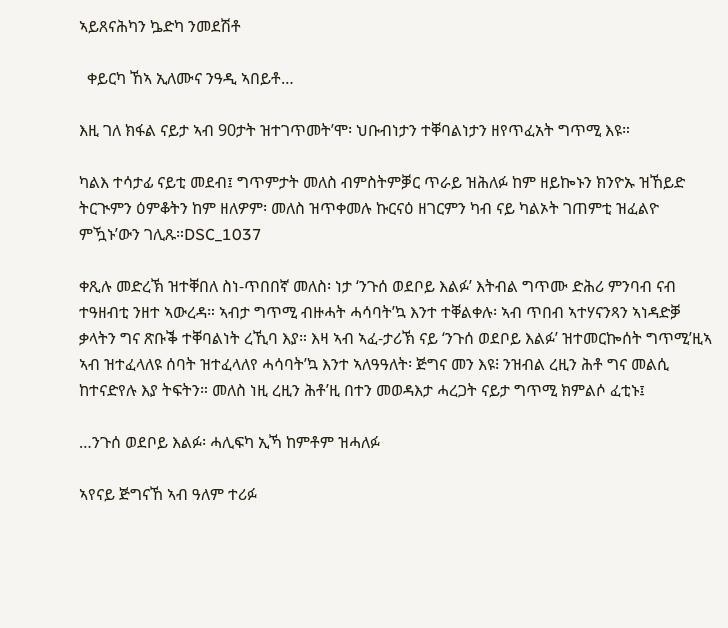ኣይጸናሕካን ኴድካ ንመደሽቶ

  ቀይርካ ኸኣ ኢለሙና ንዓዲ ኣበይቶ…

እዚ ገለ ክፋል ናይታ ኣብ 90ታት ዝተገጥመት’ሞ፡ ህቡብነታን ተቐባልነታን ዘየጥፈአት ግጥሚ እዩ።

ካልእ ተሳታፊ ናይቲ መደብ፤ ግጥምታት መለስ ብምስትምቓር ጥራይ ዝሕለፉ ከም ዘይኰኑን ክንዮኡ ዝኸይድ ትርጒምን ዕምቆትን ከም ዘለዎም፡ መለስ ዝጥቀመሉ ኩርናዕ ዘገርምን ካብ ናይ ካልኦት ገጠምቲ ዝፈልዮ ምዃኑ’ውን ገሊጹ።DSC_1037

ቀጺሉ መድረኽ ዝተቐበለ ስነ-ጥበበኛ መለስ፡ ነታ ‘ንጉሰ ወደቦይ እልፉ’ እትብል ግጥሙ ድሕሪ ምንባብ ናብ ተዓዘብቲ ንዘተ ኣውረዳ። ኣብታ ግጥሚ ብዙሓት ሓሳባት’ኳ እንተ ተቐልቀሉ፡ ኣብ ጥበብ ኣተሃናንጻን ኣነዳድቓ ቃላትን ግና ጽቡቕ ተቐባልነት ረኺባ እያ። እዛ ኣብ ኣፈ-ታሪኽ ናይ ‘ንጉሰ ወደቦይ እልፉ’ ዝተመርኰሰት ግጥሚ’ዚኣ ኣብ ዝተፈላለዩ ሰባት ዝተፈላለየ ሓሳባት’ኳ እንተ ኣለዓዓለት፡ ጅግና መን እዩ፧ ንዝብል ረዚን ሕቶ ግና መልሲ ከተናድየሉ እያ ትፍትን። መለስ ነዚ ረዚን ሕቶ’ዚ በተን መወዳእታ ሓረጋት ናይታ ግጥሚ ክምልሶ ፈቲኑ፤

…ንጉሰ ወደቦይ እልፉ፡ ሓሊፍካ ኢኻ ከምቶም ዝሓለፉ

ኣየናይ ጅግናኸ ኣብ ዓለም ተሪፉ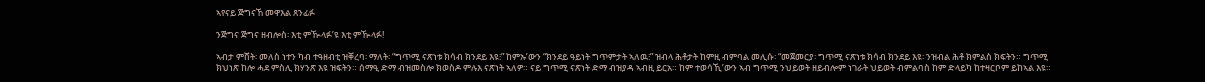ኣየናይ ጅግናኸ መዋእል ጸንፊፉ

ንጅግና ጅግና ዘብሎስ፡ እቲ ምዂላፉ’ዩ እቲ ምዂላፉ!

ኣብታ ምሸት፡ መለስ ነተን ካብ ተዓዘብቲ ዝቐረባ፡ ማለት፡ “ግጥሚ ናጽነቱ ክሳብ ክንደይ እዩ፧” ከምኡ’ውን “ክንደይ ዓይነት ግጥምታት ኣለዉ፧” ዝብላ ሕቶታት ከምዚ ብምባል መሊሱ፡ “መጀመርያ፡ ግጥሚ ናጽነቱ ክሳብ ክንደይ እዩ፡ ንዝብል ሕቶ ክምልስ ክፍትን። ግጥሚ ክህነጽ ከሎ ሓደ ምስሊ ክሃንጽ እዩ ዝፍትን። ሰማዒ ድማ ብዝመስሎ ክወስዶ ምሉእ ናጽነት ኣለዎ። ናይ ግጥሚ ናጽነት ድማ ብዝያዳ ኣብዚ ይርአ። ከም ተወሳኺ’ውን ኣብ ግጥሚ ንህይወት ዘይብሎም ነገራት ህይወት ብምልባስ ከም ድላይካ ከተዛርቦም ይከኣል እዩ።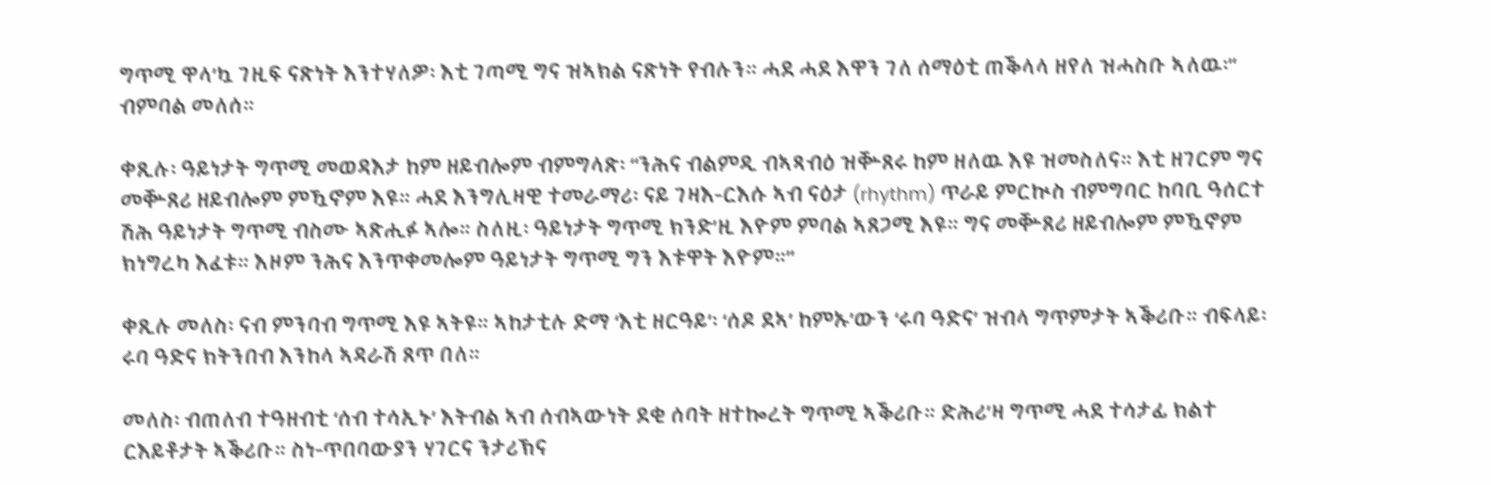ግጥሚ ዋላ’ኳ ገዚፍ ናጽነት እንተሃለዎ፡ እቲ ገጣሚ ግና ዝኣክል ናጽነት የብሉን። ሓደ ሓደ እዋን ገለ ሰማዕቲ ጠቕላላ ዘየለ ዝሓስቡ ኣለዉ፡” ብምባል መለሰ።

ቀጺሉ፡ ዓይነታት ግጥሚ መወዳእታ ከም ዘይብሎም ብምግላጽ፡ “ንሕና ብልምዲ ብኣጻብዕ ዝቝጸሩ ከም ዘለዉ እዩ ዝመስለና። እቲ ዘገርም ግና መቝጸሪ ዘይብሎም ምዃኖም እዩ። ሓደ እንግሊዛዊ ተመራማሪ፡ ናይ ገዛእ-ርእሱ ኣብ ናዕታ (rhythm) ጥራይ ምርኲስ ብምግባር ከባቢ ዓሰርተ ሽሕ ዓይነታት ግጥሚ ብስሙ ኣጽሒፉ ኣሎ። ስለዚ፡ ዓይነታት ግጥሚ ክንድ’ዚ እዮም ምባል ኣጸጋሚ እዩ። ግና መቝጸሪ ዘይብሎም ምዃኖም ክነግረካ እፈቱ። እዞም ንሕና እንጥቀመሎም ዓይነታት ግጥሚ ግን እቱዋት እዮም።”

ቀጺሉ መለስ፡ ናብ ምንባብ ግጥሚ እዩ ኣትዩ። ኣከታቲሉ ድማ ‘እቲ ዘርዓይ’፡ ‘ሰዶ ደኣ’ ከምኡ’ውን ‘ሩባ ዓድና’ ዝብላ ግጥምታት ኣቕሪቡ። ብፍላይ፡ ሩባ ዓድና ክትንበብ እንከላ ኣዳራሽ ጸጥ በለ።

መለስ፡ ብጠለብ ተዓዘብቲ ‘ሰብ ተሳኢኑ’ እትብል ኣብ ሰብኣውነት ደቂ ሰባት ዘተኰረት ግጥሚ ኣቕሪቡ። ድሕሪ’ዛ ግጥሚ ሓደ ተሳታፊ ክልተ ርእይቶታት ኣቕሪቡ። ስነ-ጥበባውያን ሃገርና ንታሪኽና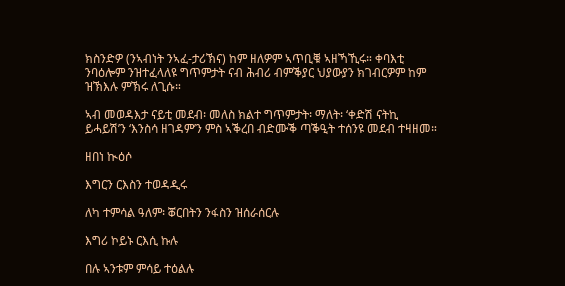ክስንድዎ (ንኣብነት ንኣፈ-ታሪኽና) ከም ዘለዎም ኣጥቢቑ ኣዘኻኺሩ። ቀባእቲ ንባዕሎም ንዝተፈላለዩ ግጥምታት ናብ ሕብሪ ብምቕያር ህያውያን ክገብርዎም ከም ዝኽእሉ ምኽሩ ለጊሱ።

ኣብ መወዳእታ ናይቲ መደብ፡ መለስ ክልተ ግጥምታት፡ ማለት፡ ‘ቀድሽ ናትኪ ይሓይሽ’ን ‘እንስሳ ዘገዳም’ን ምስ ኣቕረበ ብድሙቕ ጣቕዒት ተሰንዩ መደብ ተዛዘመ።

ዘበነ ኲዕሶ

እግርን ርእስን ተወዳዲሩ

ለካ ተምሳል ዓለም፡ ቖርበትን ንፋስን ዝሰራሰርሉ

እግሪ ኮይኑ ርእሲ ኩሉ

በሉ ኣንቱም ምሳይ ተዕልሉ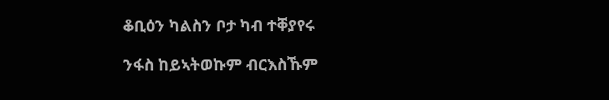ቆቢዕን ካልስን ቦታ ካብ ተቐያየሩ

ንፋስ ከይኣትወኩም ብርእስኹም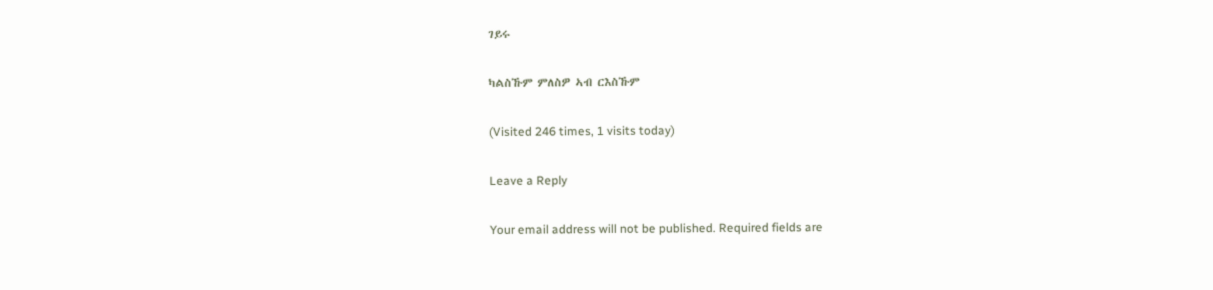ገይሩ

ካልስኹም ምለስዎ ኣብ ርእስኹም

(Visited 246 times, 1 visits today)

Leave a Reply

Your email address will not be published. Required fields are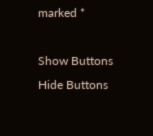marked *

Show Buttons
Hide Buttons